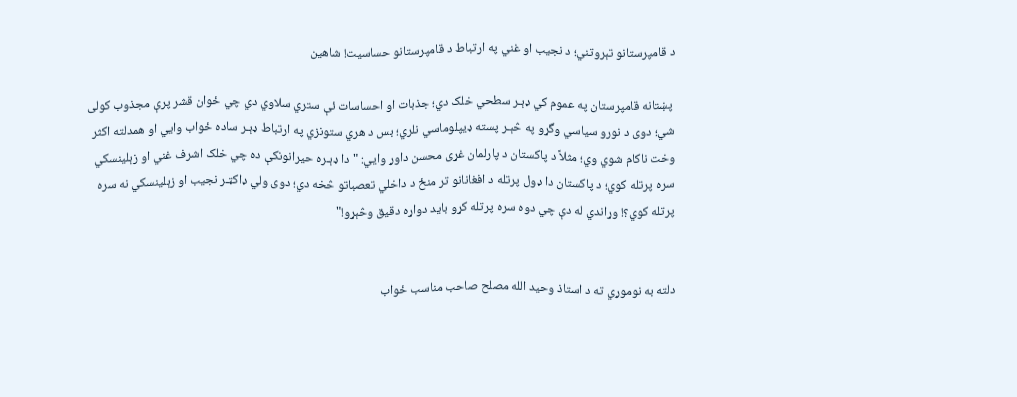د قامپرستانو تېروتني؛ د نجیب او غني په ارتباط د قامپرستانو حساسیت! شاهین

 پښتانه قامپرستان په عموم کي ډېـر سطحي خلک دي؛ جذبات او احساسات ئې ستري سلاوي دي چي ځوان قشر پرې مجذوب کولی شي؛ دوی د نورو سیاسي وگړو په څېـر پسته ډیپلوماسي نلري؛ بس د هري ستونزي په ارتباط ډېـر ساده ځواب وايي او همدلته اکثر وخت ناکام شوي وي؛ مثلاً د پاکستان د پارلمان غړی محسن داوړ وايي: "دا ډېـره حیرانونکې ده چي خلک اشرف غني او زېلینسکي سره پرتله کوي؛ د پاکستان دا ډول پرتله د افغانانو تر منځ د داخلي تعصباتو څخه دي؛ دوی ولي ډاکټـر نجیب او زېلینسکي نه سره پرتله کوي؟! وړاندي له دې چي دوه سره پرتله کړو باید دواړه دقیق وڅېړو!"


دلته به نوموړي ته د استاذ وحید الله مصلح صاحب مناسب ځواب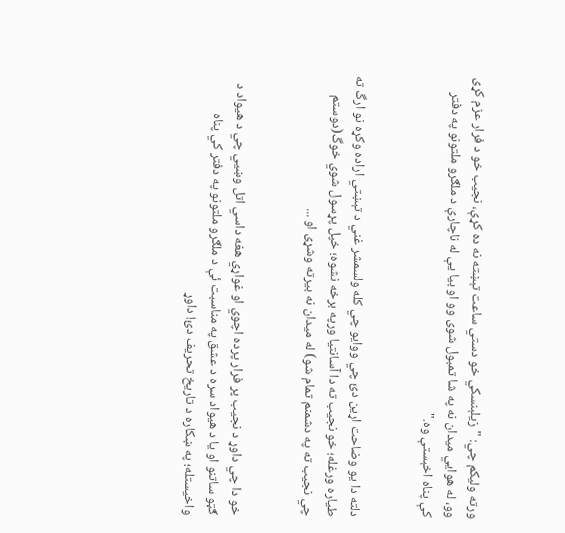ورته ولیکم چي: "زيلېنسکي خو دستي ساعت تېښته نه ده کړې، نجيب خو د فرار عزم کړى وو، له هوايي ميدان نه په شا تمبول شوى وو او بيا يې له ناچارې د ملګرو ملتونو په دفتر کې پناه اخېستې وه."


دلته دا یو وضاحت اړین دئ چي ووایو چي کله ولسمشر غني د تېښتي اراده وکړه نو ارگ ته طیاره ورغله؛ خو نجیب ته دا آسانتیا ورپه برخه نشوه؛ خپل پړسول شوي خوگ(دوستم چي نجیب ته په دشمنم تمام شو) له میدان نه بیرته وشړی او ...


خو دا چي داوړ د نجیب پر فرار پرده اچوي او غواړي هغه داسي اتل وښيي چي د هیواد د ګټو ساتنو او یا د هیواد سره د عشق په مناسبت ئې د ملګرو ملتونو په دفتر کي پناه واخیستله؛ په ښکاره د تاریخ تحریف دئ! داوړ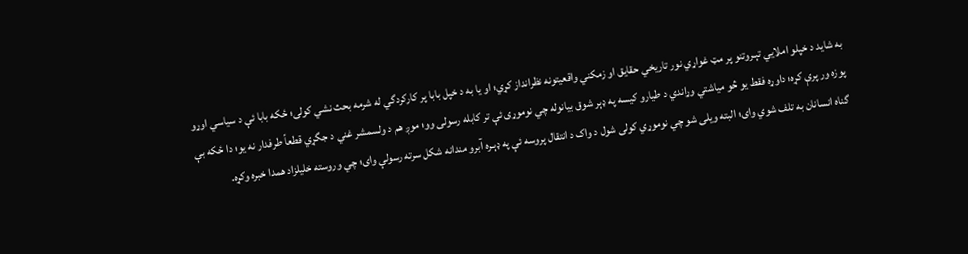به شاید د خپلو املايي تېـروتنو پر مټ غواړي نور تاریخي حقایق او زمکني واقعیتونه نظرانداز کړي؛ او یا به د خپل بابا پر کارکردگي له شرمه بحث نشي کولی؛ ځکه بابا ئې د سیاسي اوړو پوزه ور پرې کړه؛ داوړه فقط یو څو میاشتي وړاندي د طیارو کیسه په ډېر شوق بیانوله چي نوموړی ئې تر کابله رسولی وو؛ موږ هم د ولسمشر غني د جگړي قطعاً طرفدار نه یو؛ دا ځکه بې گناه انسانان به تلف شوي وای؛ البته ویلی شو چي نوموړي کولی شول د واک د انتقال پروسه ئې په ډېـره آبرو مندانه شکل سرته رسولې وای؛ چي وروسته خلیلزاد همدا خبره وکړه.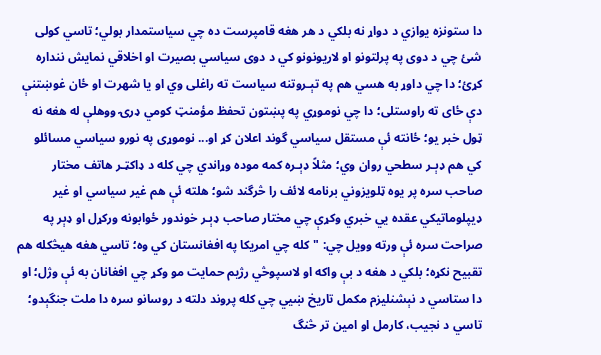دا ستونزه یوازي د دواړ نه بلکي د هر هغه قامپرست ده چي سیاستمدار بولي؛ تاسي کولی شئ چي د دوی په پرلتونو او لاریونونو کي د دوی سیاسي بصیرت او اخلاقي نمایش ننداره کړئ؛ دا چي داوړ به هسي هم په تېـروتنه سیاست ته راغلی وي او یا شهرت او ځان غوښتنې دې ځای ته راوستلی؛ دا چي نوموړي په پښتون تحفظ مؤمنټ کومي ډرۍ ووهلې له هغه نه ټول خبر یو؛ ځانته ئې مستقل سیاسي گوند اعلان کړ او... نوموړی په نورو سیاسي مسائلو کي هم ډېـر سطحي روان وي؛ مثلاً ډېـره کمه موده وړاندي چي کله د ډاکټـر هاتف مختار صاحب سره پر یوه ټلویزوني برنامه لائف را څرگند شو؛ هلته ئې هم غیر سیاسي او غیر ډیپلوماتیکي عقده یي خبري وکړې چي مختار صاحب ډېـر خوندور ځوابونه ورکړل او ډېر په صراحت سره ئې ورته وویل چي: "کله چي امریکا په افغانستان کي وه؛ تاسي هغه هیڅکله هم تقبیح نکړه؛ بلکي د هغه د بې واکه او لاسپوڅي رژیم حمایت مو وکړ چي افغانان به ئې وژل؛ او دا ستاسي د نېشنلیزم مکمل تاریخ ښيي چي کله پروند دلته د روسانو سره دا ملت جنگېدو؛ تاسي د نجیب، کارمل او امین تر څنگ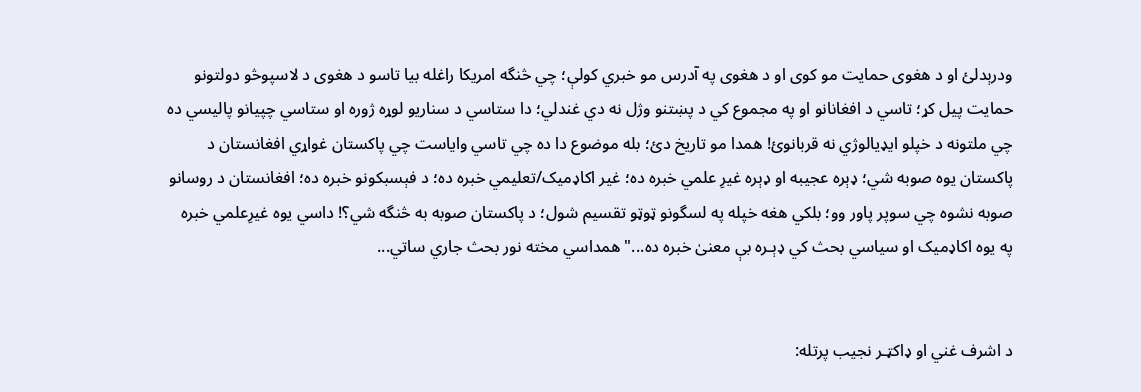ودرېدلئ او د هغوی حمایت مو کوی او د هغوی په آدرس مو خبري کولې؛ چي څنگه امریکا راغله بیا تاسو د هغوی د لاسپوڅو دولتونو حمایت پیل کړ؛ تاسي د افغانانو او په مجموع کي د پښتنو وژل نه دي غندلي؛ دا ستاسي د سناریو لوړه ژوره او ستاسي چپیانو پالیسي ده چي ملتونه د خپلو ایډیالوژي نه قربانوئ! همدا مو تاریخ دئ؛ بله موضوع دا ده چي تاسي وایاست چي پاکستان غواړي افغانستان د پاکستان یوه صوبه شي؛ ډېره عجیبه او ډېره غیرِ علمي خبره ده؛ غیر اکاډمیک/تعلیمي خبره ده؛ د فېسبکونو خبره ده؛ افغانستان د روسانو صوبه نشوه چي سوپر پاور وو؛ بلکي هغه خپله په لسگونو ټوټو تقسیم شول؛ د پاکستان صوبه به څنگه شي؟! داسي یوه غیرِعلمي خبره په یوه اکاډمیک او سیاسي بحث کي ډېـره بې معنیٰ خبره ده..." همداسي مخته نور بحث جاري ساتي...


د اشرف غني او ډاکټـر نجیب پرتله: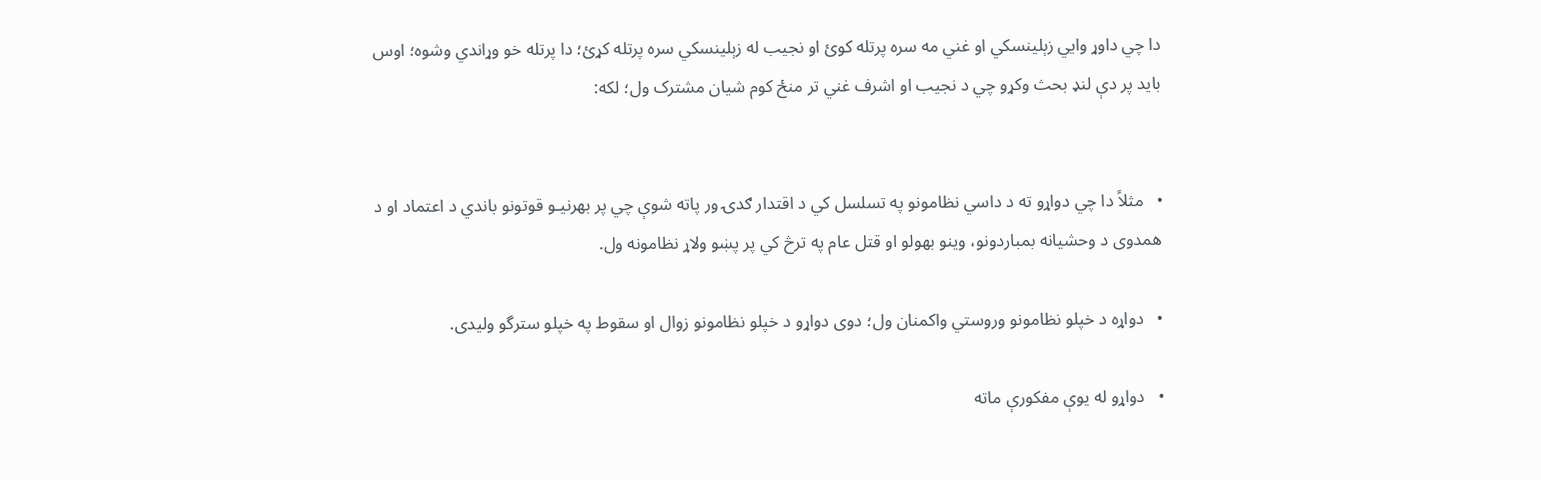دا چي داوړ وايي زېلینسکي او غني مه سره پرتله کوئ او نجیب له زېلینسکي سره پرتله کړئ؛ دا پرتله خو وړاندي وشوه؛ اوس باید پر دې لنډ بحث وکړو چي د نجیب او اشرف غني تر منځ کوم شیان مشترک ول؛ لکه:


•   مثلاً دا چي دواړو ته د داسي نظامونو په تسلسل کي د اقتدار ګدۍ ور پاته شوې چي پر بهرنیـو قوتونو باندي د اعتماد او د همدوی د وحشیانه بمباردونو، وینو بهولو او قتل عام په ترڅ کي پر پښو ولاړ نظامونه ول.

•   دواړه د خپلو نظامونو وروستي واکمنان ول؛ دوی دواړو د خپلو نظامونو زوال او سقوط په خپلو سترگو ولیدی.

•   دواړو له یوې مفکورې ماته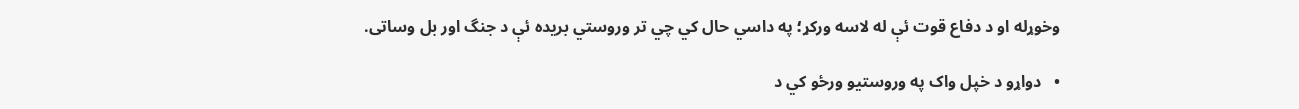وخوړله او د دفاع قوت ئې له لاسه ورکړ؛ په داسي حال کي چي تر وروستي بریده ئې د جنگ اور بل وساتی.

•   دواړو د خپل واک په وروستیو ورځو کي د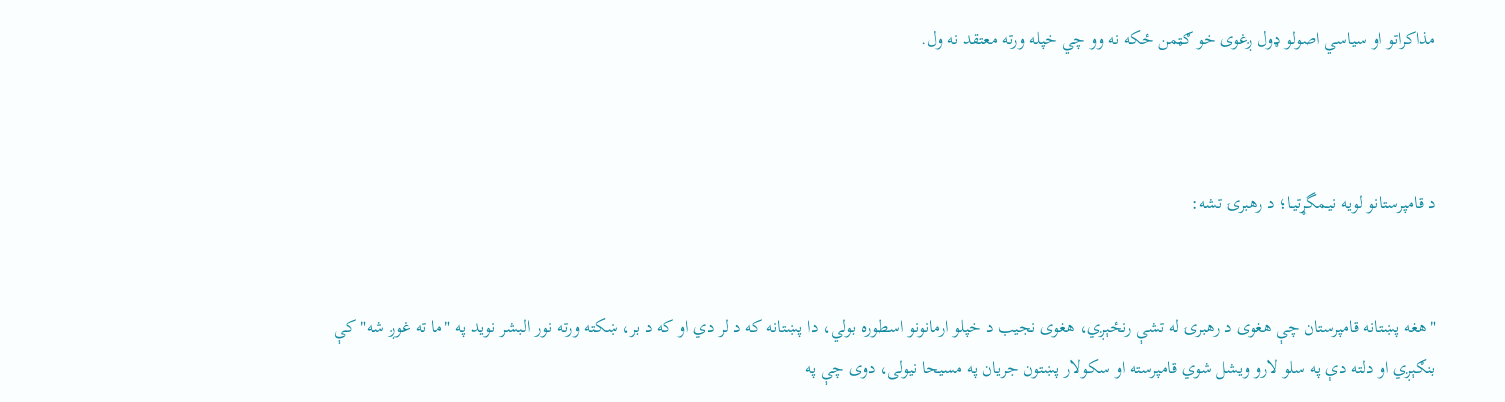مذاکراتو او سیاسي اصولو ډول ږغوی خو ګټمن ځکه نه وو چي خپله ورته معتقد نه ول.



د قامپرستانو لویه نیـمگړتیـا؛ د رهبرۍ تشه:


"هغه پښتانه قامپرستان چې هغوی د رهبرۍ له تشې رنځېږي، هغوی نجيب د خپلو ارمانونو اسطوره بولي، دا پښتانه که د لر دي او که د بر، ښکته ورته نور البشر نويد په "ما ته غوږ شه" کې بنګېږي او دلته دې په سلو لارو ويشل شوي قامپرسته او سکولار پښتون جريان په مسيحا نيولی، دوی چې په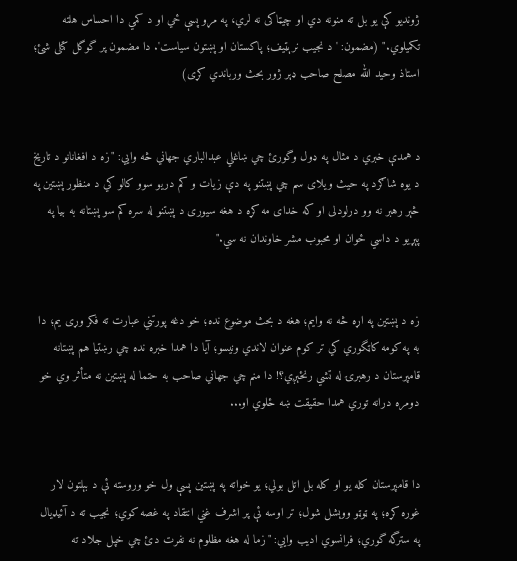ژونديو کې يو بل ته منونه دي او چيټاکی نه لري، په مړو پسې ځي او د کمي دا احساس هلته تکميلوي." (مضمون: 'د نجیب نرېټیف؛ پاکستان او پښتون سیاست'. دا مضمون پر گوگل کتلی شئ؛ استاذ وحید الله مصلح صاحب ډېر ژور بحث ورباندي کړی)


د همدې خبري د مثال په ډول وگورئ چي ښاغلي عبدالباري جهاني څه وايي: "زه د افغانانو د تاریخ د یوه شاګرد په حیث ویلای سم چي پښتنو په دې زیات و کم دریو سوو کالو کي د منظور پښتین په څېر رهبر نه وو درلودلی او که خدای مه کړه د هغه سیوری د پښتنو له سره کم سو پښتانه به بیا په پېړیو د داسي ځوان او محبوب مشر خاوندان نه سي."


زه د پښتین په اړه څه نه وایم؛ هغه د بحث موضوع نده؛ خو دغه پورتني عبارت ته فکر وړی یم؛ دا به په کومه کاټگوري کي تر کوم عنوان لاندي ونیسو؛ آیا دا همدا خبره نده چي رښتیا هم پښتانه قامپرستان د رهبرۍ له تشي رنځېږي؟! دا منم چي جهاني صاحب به حتما له پښتین نه متأثر وي خو دومره درانه توري همدا حقیقت ښه ځلوي او...


دا قامپرستان کله یو او کله بل اتل بولي؛ یو خواته په پښتین پسې ول خو وروسته ئې د بېلتون لار غوره کړه؛ په ټوټو ووېشل شول؛ تر اوسه ئې پر اشرف غني انتقاد په غصه کوي؛ نجیب ته د آئیډیال په سترگه گوري؛ فرانسوي ادیب وايي: "زما له هغه مظلوم نه نفرت دئ چي خپل جلاد ته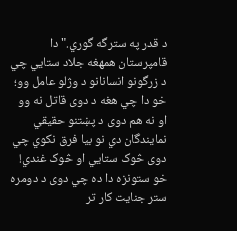د قدر په سترگه گوري." دا قامپرستان همهغه جلاد ستایي چي د زرگونو انسانانو د وژلو عامل وو؛ خو دا چي هغه د دوی قاتل نه وو او نه هم دوی د پښتنو حقیقي نمایندگان دي نو بیا فرق نکوي چي دوی څوک ستایي او څوک غندي! خو ستونزه دا ده چي دوی د دومره ستر جنایت کار تر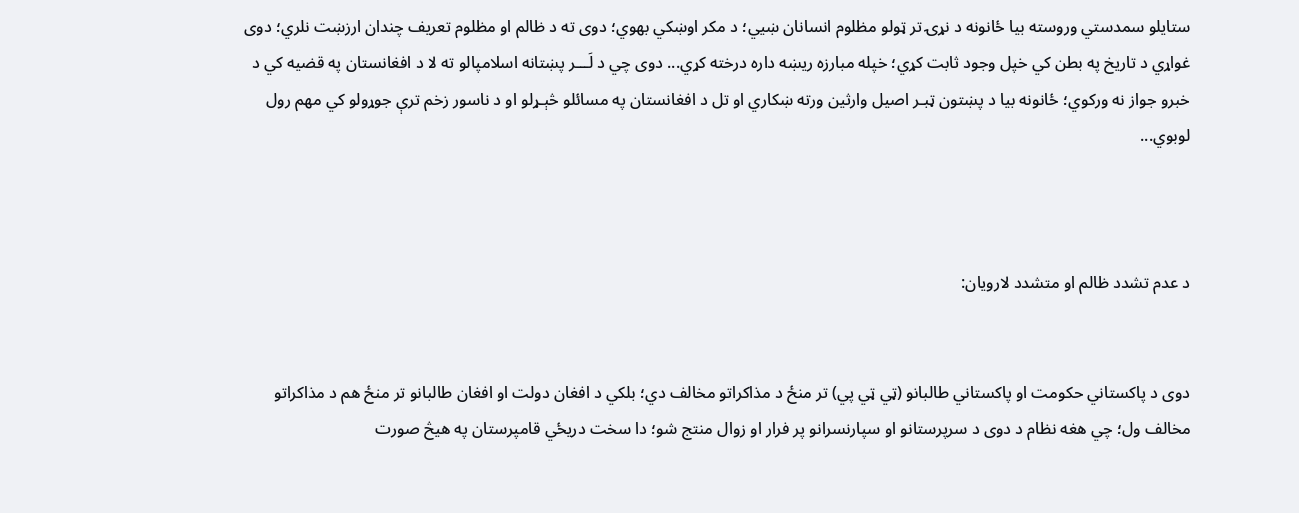ستایلو سمدستي وروسته بیا ځانونه د نړۍ تر ټولو مظلوم انسانان ښيي؛ د مکر اوښکي بهوي؛ دوی ته د ظالم او مظلوم تعریف چندان ارزښت نلري؛ دوی غواړي د تاریخ په بطن کي خپل وجود ثابت کړي؛ خپله مبارزه ريښه داره درخته کړي... دوی چي د لَـــر پښتانه اسلامپالو ته لا د افغانستان په قضیه کي د خبرو جواز نه ورکوي؛ ځانونه بیا د پښتون ټبـر اصیل وارثین ورته ښکاري او تل د افغانستان په مسائلو څېـړلو او د ناسور زخم ترې جوړولو کي مهم رول لوبوي...



د عدم تشدد ظالم او متشدد لارویان:


دوی د پاکستاني حکومت او پاکستاني طالبانو (ټي ټي پي) تر منځ د مذاکراتو مخالف دي؛ بلکي د افغان دولت او افغان طالبانو تر منځ هم د مذاکراتو مخالف ول؛ چي هغه نظام د دوی د سرپرستانو او سپارنسرانو پر فرار او زوال منتج شو؛ دا سخت دریځي قامپرستان په هیڅ صورت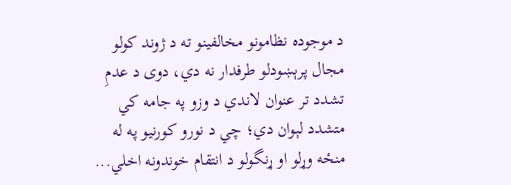د موجوده نظامونو مخالفینو ته د ژوند کولو مجال پرېښودلو طرفدار نه دي، دوی د عدمِ تشدد تر عنوان لاندي د وزو په جامه کي متشدد لېوان دي؛ چي د نورو کورنیو په له منځه وړلو او ړنگولو د انتقام خوندونه اخلي...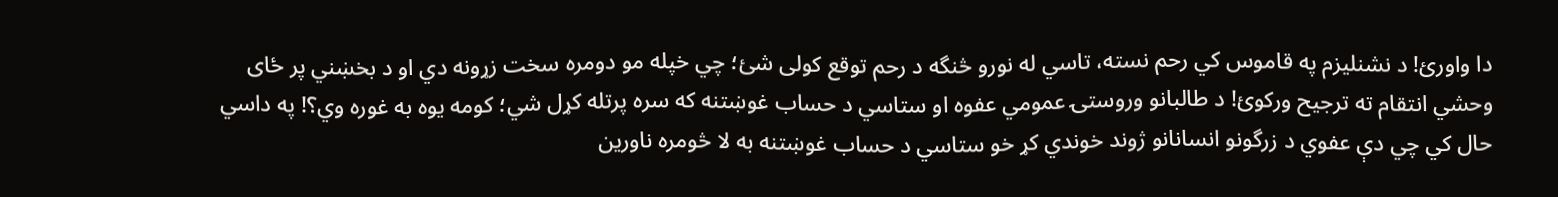دا واورئ! د نشنلیزم په قاموس کي رحم نسته، تاسي له نورو څنگه د رحم توقع کولی شئ؛ چي خپله مو دومره سخت زړونه دي او د بخښني پر ځای وحشي انتقام ته ترجیح ورکوئ! د طالبانو وروستۍ عمومي عفوه او ستاسي د حساب غوښتنه که سره پرتله کړل شي؛ کومه یوه به غوره وي؟! په داسي حال کي چي دې عفوي د زرگونو انسانانو ژوند خوندي کړ خو ستاسي د حساب غوښتنه به لا څومره ناورین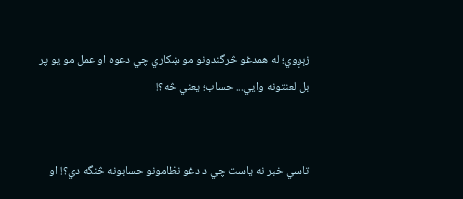زېږوي؛ له همدغو څرگندونو مو ښکاري چي دعوه او عمل مو یو پر بل لعنتونه وايي... حساب؛ یعني څه؟!


تاسي خبر نه یاست چي د دغو نظامونو حسابونه څنگه دي؟! او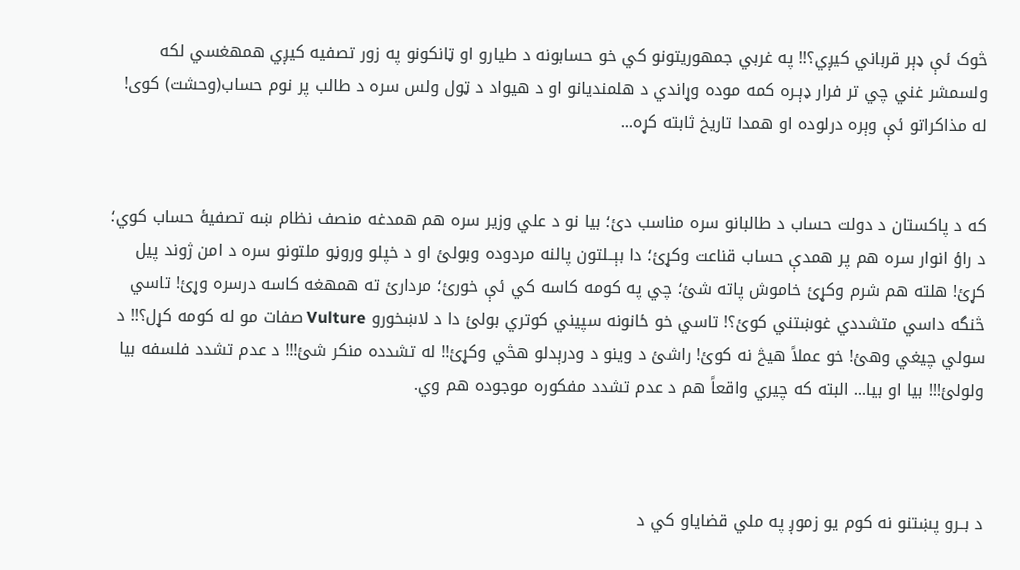څوک ئې ډېر قرباني کیږي؟!! په غربي جمهوریتونو کي خو حسابونه د طیارو او ټانکونو په زور تصفیه کیږي همهغسي لکه ولسمشر غني چي تر فرار ډېـره کمه موده وړاندي د هلمنديانو او د هیواد د ټول ولس سره د طالب پر نوم حساب(وحشت) کوی! له مذاکراتو ئې وېره درلوده او همدا تاریخ ثابته کړه...


که د پاکستان د دولت حساب د طالبانو سره مناسب دئ؛ بیا نو د علي وزیر سره هم همدغه منصف نظام ښه تصفیۀ حساب کوي؛ د راؤ انوار سره هم پر همدې حساب قناعت وکړئ؛ دا بېــلتون پالنه مردوده وبولئ او د خپلو وروڼو ملتونو سره د امن ژوند پیل کړئ! هلته هم شرم وکړئ خاموش پاته شئ؛ چي په کومه کاسه کي ئې خورئ؛ مردارئ ته همهغه کاسه درسره وړئ! تاسي څنگه داسي متشددي غوښتني کوئ؟! تاسي خو ځانونه سپیني کوتري بولئ دا د لاښخورو Vulture صفات مو له کومه کړل؟!! د سولي چیغي وهئ! خو عملاً هیڅ نه کوئ! راشئ د وینو د ودرېدلو هڅي وکړئ!! له تشدده منکر شئ!!! د عدم تشدد فلسفه بیا ولولئ!!! بیا او بیا... البته که چیري واقعاً هم د عدم تشدد مفکوره موجوده هم وي.



د بــرو پښتنو نه کوم یو زموږ په ملي قضایاو کي د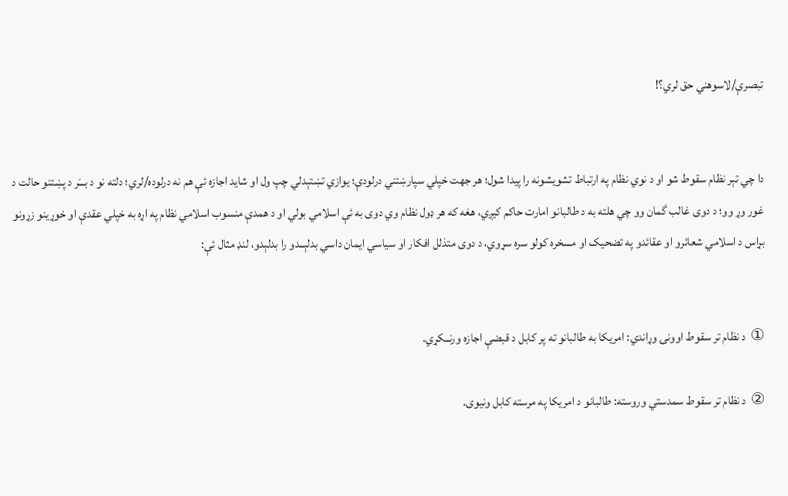تبصرې/لاسوهني حق لري؟!


دا چي تېر نظام سقوط شو او د نوي نظام په ارتباط تشویشونه را پیدا شول؛ هر جهت خپلي سپارښتني درلودې؛ یوازي تښتېدلي چپ ول او شاید اجازه ئې هم نه درلوده/لري؛ دلته نو د بـــَر د پښتنو حالت د غور وړ وو؛ د دوی غالب گمان وو چي هلته به د طالبانو امارت حاکم کیږي، هغه که هر ډول نظام وي دوی به ئې اسلامي بولي او د همدې منسوب اسلامي نظام په اړه به خپلي عقدې او خوړینو زړونو بړاس د اسلامي شعائرو او عقائدو په تضحیک او مسخره کولو سره سړوي، د دوی متذلل افکار او سیاسي ایمان داسي بدلېــدو را بدلېدو، لنډ مثال ئې:


①  د نظام تر سقوط اوونۍ وړاندي: امریکا به طالبانو ته پر کابل د قبضې اجازه ورنــکړي.

②  د نظام تر سقوط سمدستي وروسته: طالبانو د امریکا په مرسته کابل ونیوی.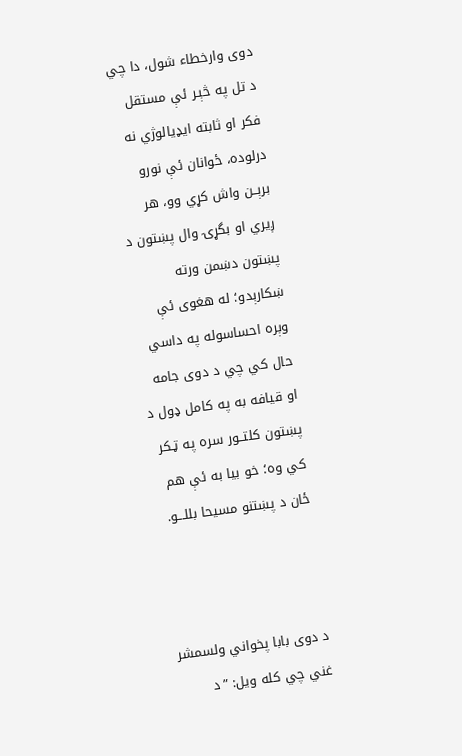دوی وارخطاء شول، دا چي د تل په څېـر ئې مستقل فکر او ثابته ایډیالوژي نه درلوده، ځوانان ئې نورو برېــن واش کړي وو، هر ږیري او بگړۍ وال پښتون د پښتون دښمن ورته ښکارېدو؛ له هغوی ئې وېره احساسوله په داسي حال کي چي د دوی جامه او قیافه به په کامل ډول د پښتون کلتــور سره په ټـکر کي وه؛ خو بیا به ئې هم ځان د پښتنو مسیحا بللـــو.



د دوی بابا پخواني ولسمشر غني چي کله ویل: ”د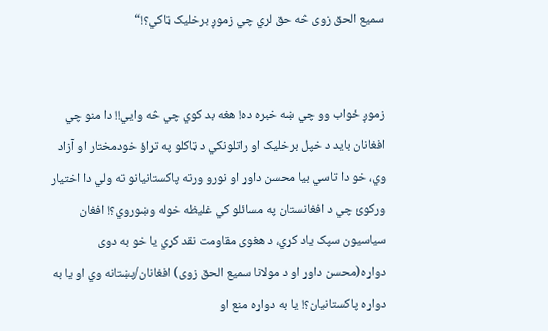سمیع الحق زوی څه حق لري چي زموږ برخلیک ټاکي؟!“


زموږ ځواب وو چي ښه خبره ده! هغه بد کوي چي څه وايي!! دا منو چي افغانان باید د خپل برخلیک او راتلونکي د ټاکلو په تړاؤ خودمختار او آزاد وي، خو دا تاسي بیا محسن داوړ او نورو ورته پاکستانیانو ته ولي دا اختیار ورکوئ چي د افغانستان په مسائلو کي غلیظه خوله وښوروي؟! افغان سیاسیون سپک یاد کړي، د هغوی مقاومت نقد کړي یا خو به دوی دواړه(محسن داوړ او د مولانا سمیع الحق زوی) افغانان/پښتانه وي او یا به دواړه پاکستانیان؟! یا به دواړه منع او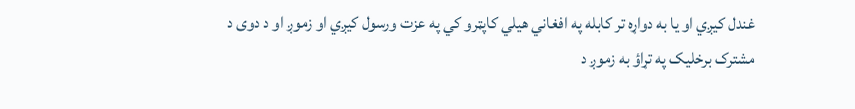غندل کیږي او یا به دواړه تر کابله په افغاني هیلي کاپټرو کي په عزت ورسول کیږي او زموږ او د دوی د مشترک برخلیک په تړاؤ به زموږ د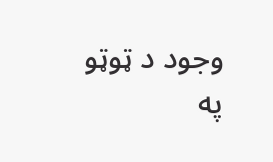وجود د ټوټو په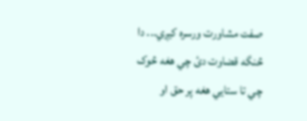صفت مشاورت ورسره کیږي... دا څنگه قضاوت دئ چي هغه څوک چي تا ستايي هغه پر حق او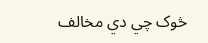څوک چي دي مخالف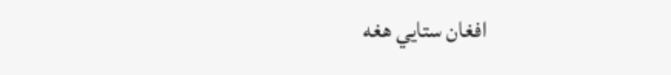افغان ستایي هغه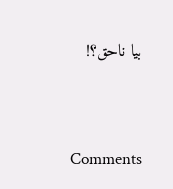بیا ناحق؟!




Comments